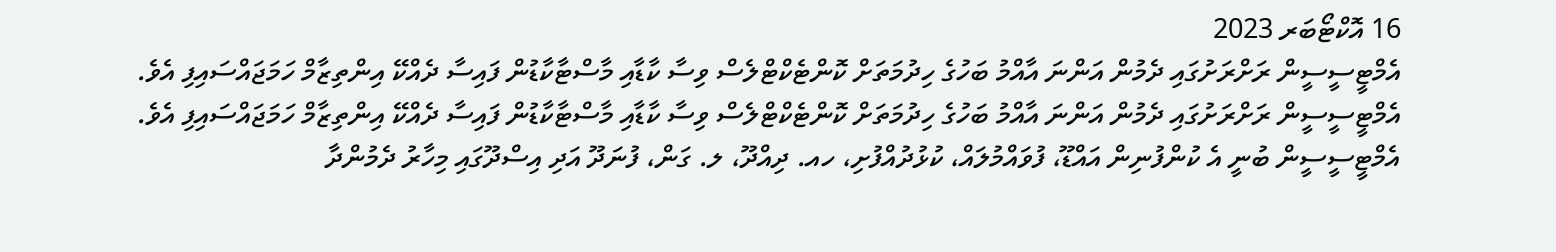16 އޮކްޓޯބަރ 2023
އެމްޓީސީސީން ރަށްރަށުގައި ދެމުން އަންނަ އާއްމު ބަހުގެ ހިދުމަތަށް ކޮންޓެކްޓްލެސް ވިސާ ކާޑާއި މާސްޓާކާޑުން ފައިސާ ދެއްކޭ އިންތިޒާމް ހަމަޖައްސައިފި އެވެ.
އެމްޓީސީސީން ރަށްރަށުގައި ދެމުން އަންނަ އާއްމު ބަހުގެ ހިދުމަތަށް ކޮންޓެކްޓްލެސް ވިސާ ކާޑާއި މާސްޓާކާޑުން ފައިސާ ދެއްކޭ އިންތިޒާމް ހަމަޖައްސައިފި އެވެ.
އެމްޓީސީސީން ބުނީ އެ ކުންފުނިން އައްޑޫ، ފުވައްމުލައް، ކުޅުދުއްފުށި، ހއ. ދިއްދޫ، ލ. ގަން، ފުނަދޫ އަދި އިސްދޫގައި މިހާރު ދެމުންދާ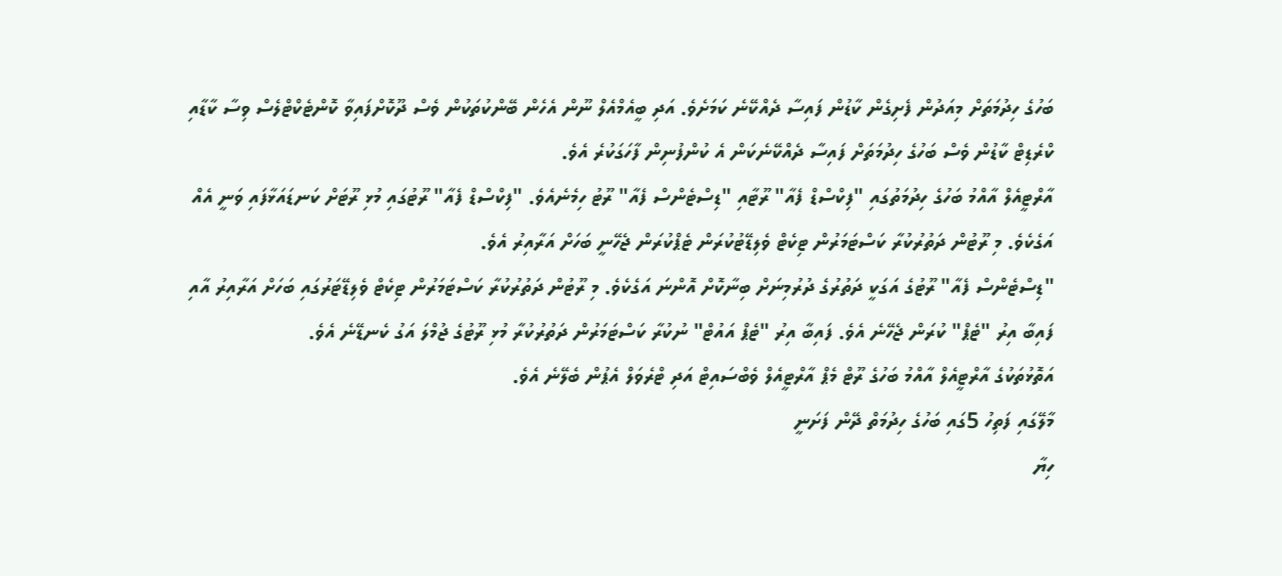ބަހުގެ ހިދުމަތަށް މިއަދުން ފެށިގެން ކާޑުން ފައިސާ ދެއްކޭނެ ކަމަށެވެ. އަދި ބީއެމްއެލް ނޫން އެހެން ބޭންކުތަކުން ވެސް ދޫކޮށްފައިވާ ކޮންޓެކްޓްލެސް ވިސާ ކާޑާއި ކްރެޑިޓް ކާޑުން ވެސް ބަހުގެ ހިދުމަތަށް ފައިސާ ދެއްކޭނެކަން އެ ކުންފުނިން ފާހަގަކުރެ އެވެ.
އާރްޓީއެލް އާއްމު ބަހުގެ ހިދުމަތުގައި "ފިކްސްޑް ފެއާ" ރޫޓާއި "ޑިސްޓެންސް ފެއާ" ރޫޓު ހިމެނެއެވެ. "ފިކްސްޑް ފެއާ" ރޫޓުގައި މުޅި ރޫޓަށް ކަނޑައަޅާފައި ވަނީ އެއް އަގެކެވެ. މި ރޫޓުން ދަތުރުކުރާ ކަސްޓަމަރުން ޓިކެޓް ވެލިޑޭޓުކުރަން ޓެޕްކުރަން ޖެހޭނީ ބަހަށް އަރާއިރު އެވެ.
"ޑިސްޓެންސް ފެއާ" ރޫޓުގެ އަގަކީ ދަތުރުގެ ދުރުމިނަށް ބިނާކޮށް އޮންނަ އަގެކެވެ. މި ރޫޓުން ދަތުރުކުރާ ކަސްޓަމަރުން ޓިކެޓް ވެލިޑޭޓަރުގައި ބަހަށް އަރާއިރު އާއި ފައިބާ އިރު "ޓެޕް" ކުރަން ޖެހޭނެ އެވެ. ފައިބާ އިރު "ޓެޕް އައުޓް" ނުކުރާ ކަސްޓަމަރުން ދަތުރުކުރާ މުޅި ރޫޓުގެ ޖުމްލަ އަގު ކެނޑޭނެ އެވެ.
އަތޮޅުތަކުގެ އާރްޓީއެލް އާއްމު ބަހުގެ ރޫޓް މެޕް އާރްޓީއެލް ވެބްސައިޓް އަދި ޓްރެވަލް އެޕުން ބެލޭނެ އެވެ.
މާލޭގައި ފަތިހު 5ގައި ބަހުގެ ހިދުމަތް ދޭން ފަށަނީ
ހިޔާ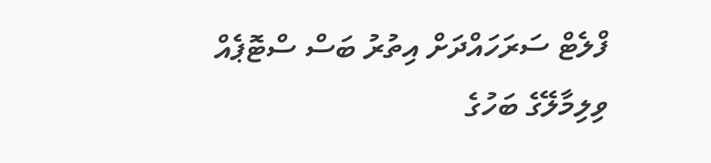ފްލެޓް ސަރަހައްދަށް އިތުރު ބަސް ސްޓޮޕެއް
ވިލިމާލޭގެ ބަހުގެ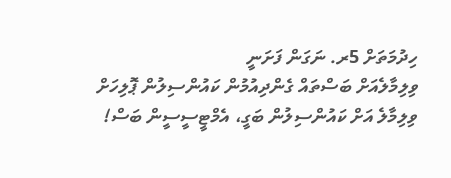ހިދުމަތަށް 5ރ. ނަގަން ފަށަނީ
ވިލިމާލެއަށް ބަސްތައް ގެންދިއުމުން ކައުންސިލުން ޕޮލިހަށް
ވިލިމާލެ އަށް ކައުންސިލުން ބަގީ، އެމްޓީސީސީން ބަސް!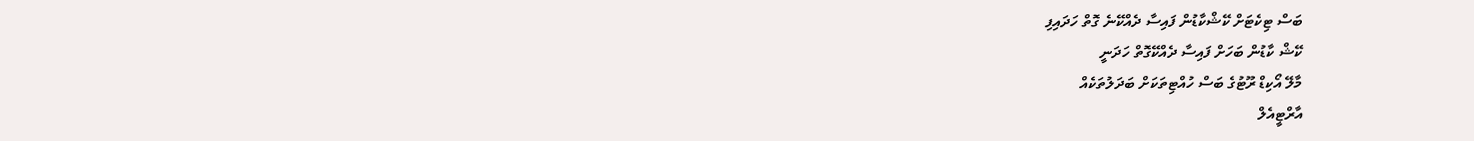ބަސް ޓިކެޓަށް ކޭޝްކާޑުން ފައިސާ ދެއްކޭނެ ގޮތް ހަދައިފި
ކޭޝް ކާޑުން ބަހަށް ފައިސާ ދެއްކޭގޮތް ހަދަނީ
މާލޭ އޯކިޑް ރޫޓުގެ ބަސް ހުއްޓިތަކަށް ބަދަލުތަކެއް
އާރްޓީއެލް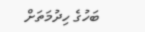ބަހުގެ ހިދުމަތަށް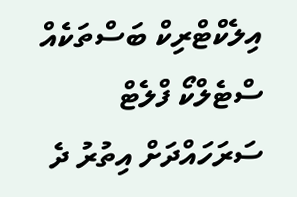އިލެކްޓްރިކް ބަސްތަކެއް
ސްޓެލްކޯ ފްލެޓް ސަރަހައްދަށް އިތުރު ދެ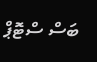ބަސް ސްޓޮޕް